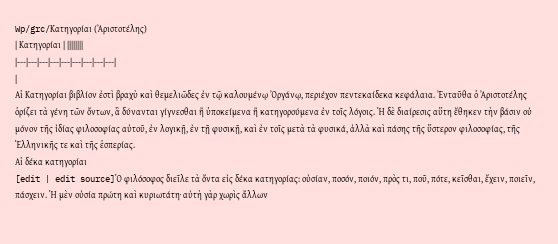Wp/grc/Κατηγορίαι (Ἀριστοτέλης)
| Κατηγορίαι | ||||||||
|---|---|---|---|---|---|---|---|---|
|
Αἱ Κατηγορίαι βιβλίον ἐστὶ βραχὺ καὶ θεμελιῶδες ἐν τῷ καλουμένῳ Ὀργάνῳ, περιέχον πεντεκαίδεκα κεφάλαια. Ἐνταῦθα ὁ Ἀριστοτέλης ὁρίζει τὰ γένη τῶν ὄντων, ἃ δύνανται γίγνεσθαι ἢ ὑποκείμενα ἢ κατηγορούμενα ἐν τοῖς λόγοις. Ἡ δὲ διαίρεσις αὕτη ἔθηκεν τὴν βάσιν οὐ μόνον τῆς ἰδίας φιλοσοφίας αὐτοῦ, ἐν λογικῇ, ἐν τῇ φυσικῇ, καὶ ἐν τοῖς μετὰ τὰ φυσικά, ἀλλὰ καὶ πάσης τῆς ὕστερον φιλοσοφίας, τῆς Ἑλληνικῆς τε καὶ τῆς ἑσπερίας.
Αἱ δέκα κατηγορίαι
[edit | edit source]Ὁ φιλόσοφος διεῖλε τὰ ὄντα εἰς δέκα κατηγορίας: οὐσίαν, ποσόν, ποιόν, πρὸς τι, ποῦ, πότε, κεῖσθαι, ἔχειν, ποιεῖν, πάσχειν. Ἡ μὲν οὐσία πρώτη καὶ κυριωτάτη· αὐτὴ γὰρ χωρὶς ἄλλων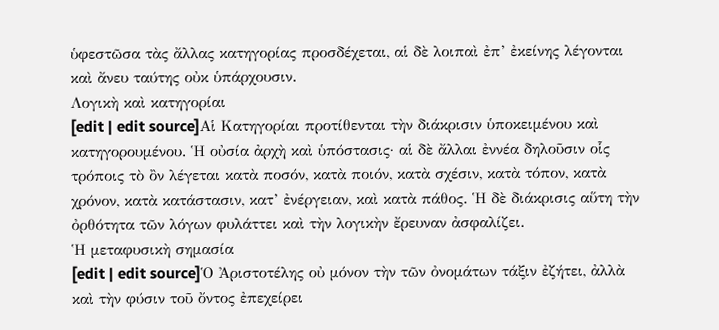ὑφεστῶσα τὰς ἄλλας κατηγορίας προσδέχεται, αἱ δὲ λοιπαὶ ἐπ’ ἐκείνης λέγονται καὶ ἄνευ ταύτης οὐκ ὑπάρχουσιν.
Λογικὴ καὶ κατηγορίαι
[edit | edit source]Αἱ Κατηγορίαι προτίθενται τὴν διάκρισιν ὑποκειμένου καὶ κατηγορουμένου. Ἡ οὐσία ἀρχὴ καὶ ὑπόστασις· αἱ δὲ ἄλλαι ἐννέα δηλοῦσιν οἷς τρόποις τὸ ὂν λέγεται κατὰ ποσόν, κατὰ ποιόν, κατὰ σχέσιν, κατὰ τόπον, κατὰ χρόνον, κατὰ κατάστασιν, κατ’ ἐνέργειαν, καὶ κατὰ πάθος. Ἡ δὲ διάκρισις αὕτη τὴν ὀρθότητα τῶν λόγων φυλάττει καὶ τὴν λογικὴν ἔρευναν ἀσφαλίζει.
Ἡ μεταφυσικὴ σημασία
[edit | edit source]Ὁ Ἀριστοτέλης οὐ μόνον τὴν τῶν ὀνομάτων τάξιν ἐζήτει, ἀλλὰ καὶ τὴν φύσιν τοῦ ὄντος ἐπεχείρει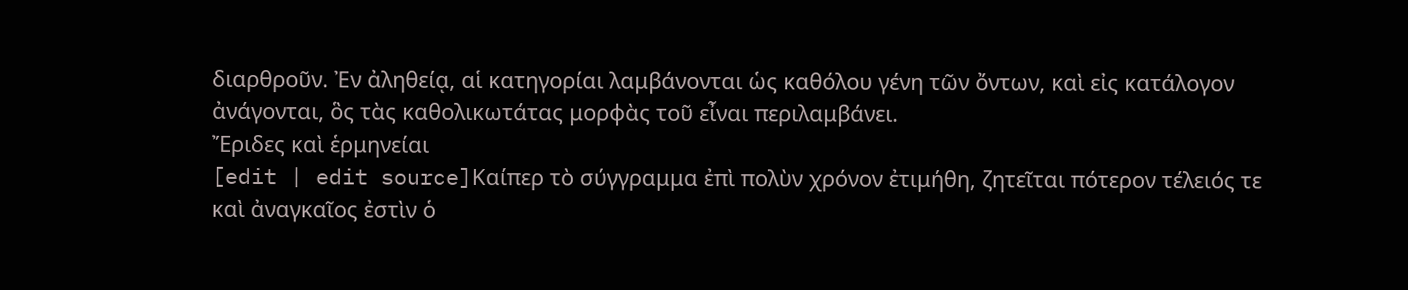διαρθροῦν. Ἐν ἀληθείᾳ, αἱ κατηγορίαι λαμβάνονται ὡς καθόλου γένη τῶν ὄντων, καὶ εἰς κατάλογον ἀνάγονται, ὃς τὰς καθολικωτάτας μορφὰς τοῦ εἶναι περιλαμβάνει.
Ἔριδες καὶ ἑρμηνείαι
[edit | edit source]Καίπερ τὸ σύγγραμμα ἐπὶ πολὺν χρόνον ἐτιμήθη, ζητεῖται πότερον τέλειός τε καὶ ἀναγκαῖος ἐστὶν ὁ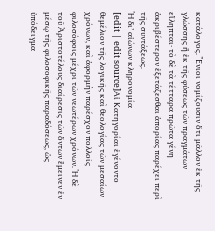κατάλογος. Ἔνιοι νομίζουσιν ὅτι μᾶλλον ἐκ τῆς γλώσσης ἢ ἐκ τῆς φύσεως τῶν πραγμάτων εἴληπται· τὸ δὲ τὰ τέτταρα πρῶτα γένη ἀκριβέστερον ἐξετάζεσθαι ἀπορίας παρέχει περὶ τῆς συντάξεως.
Ἡ δι’ αἰώνων κληρονομία
[edit | edit source]Αἱ Κατηγορίαι ἐγένοντο θεμέλιον τῆς λογικῆς καὶ θεολογίας τῶν μεσαίων χρόνων, καὶ ἀφορμὴν παρέσχον πολλοῖς φιλοσόφοις μέχρι τῶν νεωτέρων χρόνων. Ἡ δὲ τοῦ Ἀριστοτέλους διαίρεσις τῶν ὄντων ἔμεινεν ἐν μέσῳ τῆς φιλοσοφικῆς παραδόσεως, ὡς ὑπόδειγμα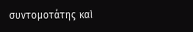συντομοτάτης καὶ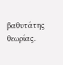βαθυτάτης θεωρίας.